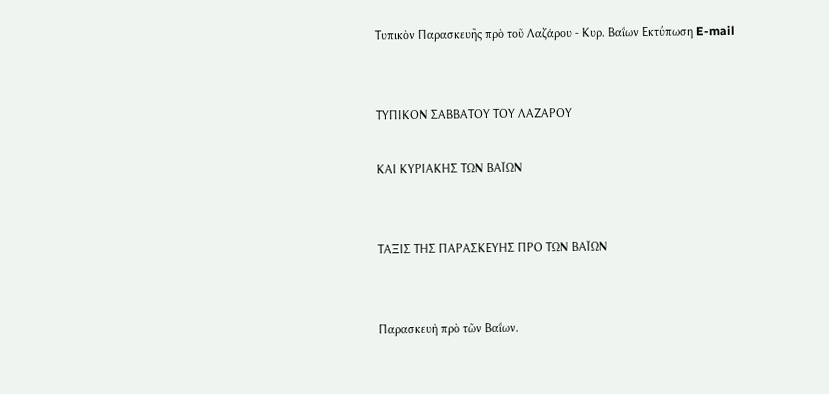Τυπικὸν Παρασκευῆς πρὸ τοῦ Λαζάρου - Κυρ. Βαΐων Εκτύπωση E-mail


ΤΥΠΙΚΟΝ ΣΑΒΒΑΤΟΥ ΤΟΥ ΛΑΖΑΡΟΥ

ΚΑΙ ΚΥΡΙΑΚΗΣ ΤΩΝ ΒΑΪΩΝ


ΤΑΞΙΣ ΤΗΣ ΠΑΡΑΣΚΕΥΗΣ ΠΡΟ ΤΩΝ ΒΑΪΩΝ


Παρασκευὴ πρὸ τῶν Βαΐων.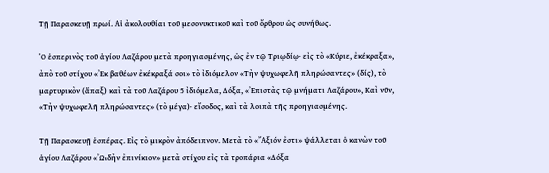Τῇ Παρασκευῇ πρωί. Αἱ ἀκολουθίαι τοῦ μεσονυκτικοῦ καὶ τοῦ ὄρθρου ὡς συνήθως.

῾Ο ἑσπερινὸς τοῦ ἁγίου Λαζάρου μετὰ προηγιασμένης, ὡς ἐν τῷ Τριῳδίῳ· εἰς τὸ «Κύριε, ἐκέκραξα», ἀπὸ τοῦ στίχου «᾿Εκ βαθέων ἐκέκραξά σοι» τὸ ἰδιόμελον «Τὴν ψυχωφελῆ πληρώσαντες» (δίς), τὸ μαρτυρικὸν (ἅπαξ) καὶ τὰ τοῦ Λαζάρου 5 ἰδιόμελα, Δόξα, «᾿Επιστὰς τῷ μνήματι Λαζάρου», Καὶ νῦν, «Τὴν ψυχωφελῆ πληρώσαντες» (τὸ μέγα)· εἴσοδος, καὶ τὰ λοιπὰ τῆς προηγιασμένης.

Τῇ Παρασκευῇ ἑσπέρας. Εἰς τὸ μικρὸν ἀπόδειπνον. Μετὰ τὸ «῎Αξιόν ἐστι» ψάλλεται ὁ κανὼν τοῦ ἁγίου Λαζάρου «᾿ῼδὴν ἐπινίκιον» μετὰ στίχου εἰς τὰ τροπάρια «Δόξα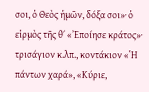σοι, ὁ Θεὸς ἡμῶν, δόξα σοι»· ὁ εἱρμὸς τῆς θ΄ «᾿Εποίησε κράτος»· τρισάγιον κ.λπ., κοντάκιον «῾Η πάντων χαρά», «Κύριε,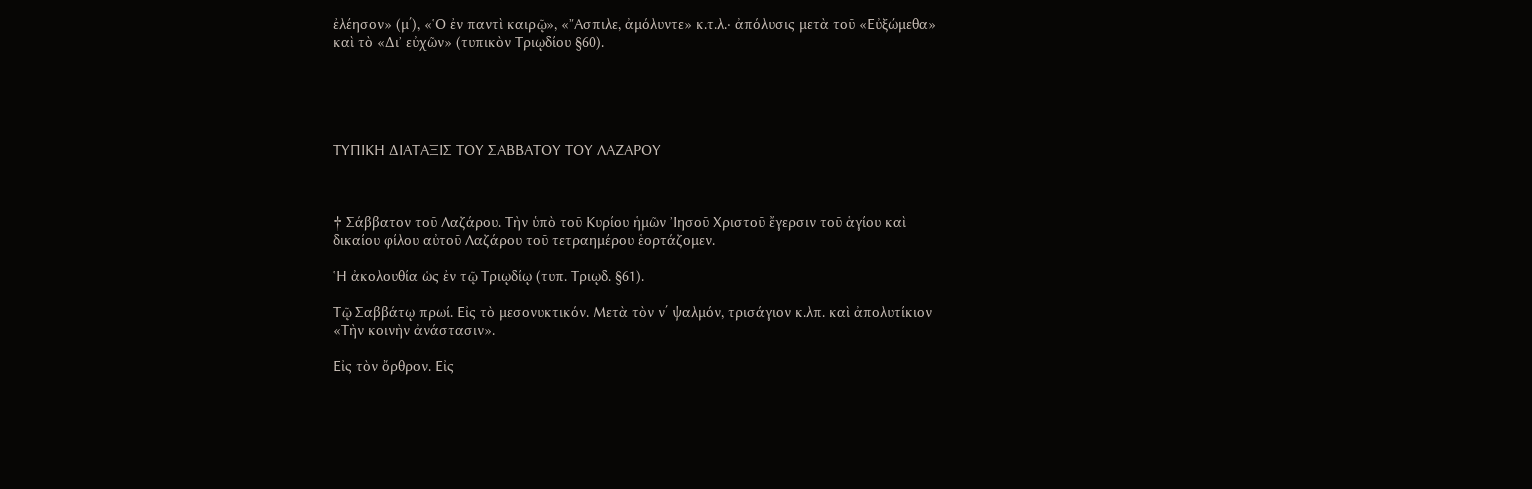ἐλέησον» (μ΄), «῾Ο ἐν παντὶ καιρῷ», «῎Ασπιλε, ἀμόλυντε» κ.τ.λ.· ἀπόλυσις μετὰ τοῦ «Εὐξώμεθα» καὶ τὸ «Δι᾿ εὐχῶν» (τυπικὸν Τριῳδίου §60).





ΤΥΠΙΚΗ ΔΙΑΤΑΞΙΣ ΤΟΥ ΣΑΒΒΑΤΟΥ ΤΟΥ ΛΑΖΑΡΟΥ



† Σάββατον τοῦ Λαζάρου. Τὴν ὑπὸ τοῦ Κυρίου ἡμῶν ᾿Ιησοῦ Χριστοῦ ἔγερσιν τοῦ ἁγίου καὶ δικαίου φίλου αὐτοῦ Λαζάρου τοῦ τετραημέρου ἑορτάζομεν.

῾Η ἀκολουθία ὡς ἐν τῷ Τριῳδίῳ (τυπ. Τριῳδ. §61).

Τῷ Σαββάτῳ πρωί. Εἰς τὸ μεσονυκτικόν. Μετὰ τὸν ν΄ ψαλμόν, τρισάγιον κ.λπ. καὶ ἀπολυτίκιον «Τὴν κοινὴν ἀνάστασιν».

Εἰς τὸν ὄρθρον. Εἰς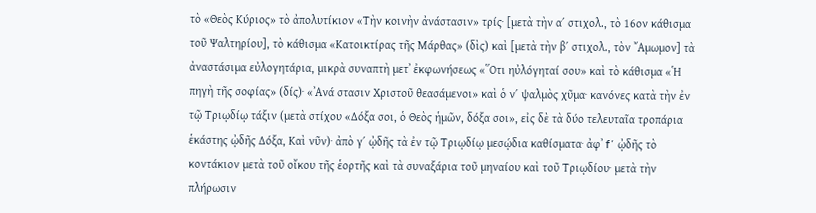τὸ «Θεὸς Κύριος» τὸ ἀπολυτίκιον «Τὴν κοινὴν ἀνάστασιν» τρίς· [μετὰ τὴν α΄ στιχολ., τὸ 16ον κάθισμα τοῦ Ψαλτηρίου], τὸ κάθισμα «Κατοικτίρας τῆς Μάρθας» (δὶς) καὶ [μετὰ τὴν β΄ στιχολ., τὸν ῎Αμωμον] τὰ ἀναστάσιμα εὐλογητάρια, μικρὰ συναπτὴ μετ᾿ ἐκφωνήσεως «῞Οτι ηὐλόγηταί σου» καὶ τὸ κάθισμα «῾Η πηγὴ τῆς σοφίας» (δίς)· «᾿Ανά στασιν Χριστοῦ θεασάμενοι» καὶ ὁ ν΄ ψαλμὸς χῦμα· κανόνες κατὰ τὴν ἐν τῷ Τριῳδίῳ τάξιν (μετὰ στίχου «Δόξα σοι, ὁ Θεὸς ἡμῶν, δόξα σοι», εἰς δὲ τὰ δύο τελευταῖα τροπάρια ἑκάστης ᾠδῆς Δόξα, Καὶ νῦν)· ἀπὸ γ΄ ᾠδῆς τὰ ἐν τῷ Τριῳδίῳ μεσῴδια καθίσματα· ἀφ᾿ f΄ ᾠδῆς τὸ κοντάκιον μετὰ τοῦ οἴκου τῆς ἑορτῆς καὶ τὰ συναξάρια τοῦ μηναίου καὶ τοῦ Τριῳδίου· μετὰ τὴν πλήρωσιν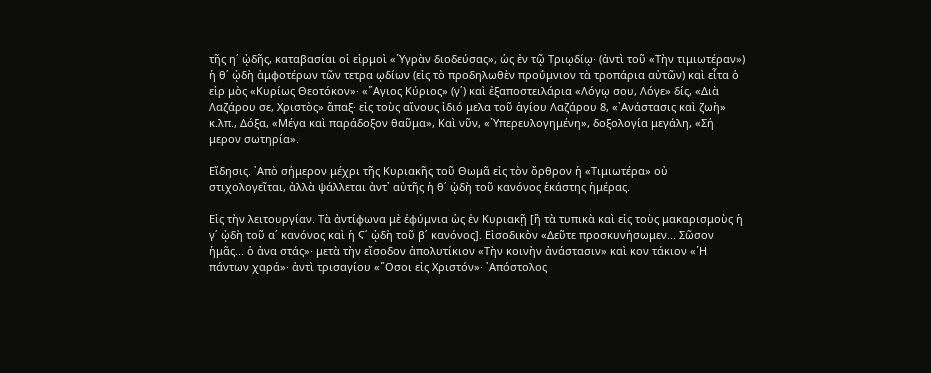τῆς η΄ ᾠδῆς, καταβασίαι οἱ εἱρμοὶ «῾Υγρὰν διοδεύσας», ὡς ἐν τῷ Τριῳδίῳ· (ἀντὶ τοῦ «Τὴν τιμιωτέραν») ἡ θ΄ ᾠδὴ ἀμφοτέρων τῶν τετρα ῳδίων (εἰς τὸ προδηλωθὲν προΰμνιον τὰ τροπάρια αὐτῶν) καὶ εἶτα ὁ εἱρ μὸς «Κυρίως Θεοτόκον»· «῞Αγιος Κύριος» (γ΄) καὶ ἐξαποστειλάρια «Λόγῳ σου, Λόγε» δίς, «Διὰ Λαζάρου σε, Χριστὸς» ἅπαξ· εἰς τοὺς αἴνους ἰδιό μελα τοῦ ἁγίου Λαζάρου 8, «᾿Ανάστασις καὶ ζωὴ» κ.λπ., Δόξα, «Μέγα καὶ παράδοξον θαῦμα», Καὶ νῦν, «῾Υπερευλογημένη», δοξολογία μεγάλη, «Σή μερον σωτηρία».

Εἴδησις. ᾿Απὸ σήμερον μέχρι τῆς Κυριακῆς τοῦ Θωμᾶ εἰς τὸν ὄρθρον ἡ «Τιμιωτέρα» οὐ στιχολογεῖται, ἀλλὰ ψάλλεται ἀντ᾿ αὐτῆς ἡ θ΄ ᾠδὴ τοῦ κανόνος ἑκάστης ἡμέρας.

Εἰς τὴν λειτουργίαν. Τὰ ἀντίφωνα μὲ ἐφύμνια ὡς ἐν Κυριακῇ [ἢ τὰ τυπικὰ καὶ εἰς τοὺς μακαρισμοὺς ἡ γ΄ ᾠδὴ τοῦ α΄ κανόνος καὶ ἡ Ϛ΄ ᾠδὴ τοῦ β΄ κανόνος]. Εἰσοδικὸν «Δεῦτε προσκυνήσωμεν... Σῶσον ἡμᾶς... ὁ ἀνα στάς»· μετὰ τὴν εἴσοδον ἀπολυτίκιον «Τὴν κοινὴν ἀνάστασιν» καὶ κον τάκιον «῾Η πάντων χαρά»· ἀντὶ τρισαγίου «῞Οσοι εἰς Χριστόν»· ᾿Απόστολος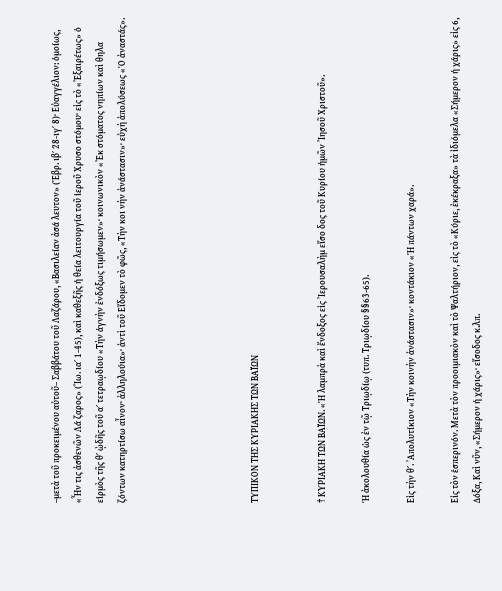–μετὰ τοῦ προκειμένου αὐτοῦ– Σαββάτου τοῦ Λαζάρου, «Βασιλείαν ἀσά λευτον» (῾Εβρ. ιβ΄ 28-ιγ΄ 8)· Εὐαγγέλιον: ὁμοίως, «῏Ην τις ἀσθενῶν Λά ζαρος» (᾿Ιω. ια΄ 1-45), καὶ καθεξῆς ἡ θεία λειτουργία τοῦ ἱεροῦ Χρυσο στόμου· εἰς τὸ «᾿Εξαιρέτως» ὁ εἱρμὸς τῆς θ΄ ᾠδῆς τοῦ α΄ τετραῳδίου «Τὴν ἁγνὴν ἐνδόξως τιμήσωμεν»· κοινωνικὸν «᾿Εκ στόματος νηπίων καὶ θηλα ζόντων κατηρτίσω αἶνον· ἀλληλούια»· ἀντὶ τοῦ Εἴδομεν τὸ φῶς, «Τὴν κοι νὴν ἀνάστασιν»· εὐχὴ ἀπολύσεως «῾Ο ἀναστάς».





ΤΥΠΙΚΟΝ ΤΗΣ ΚΥΡΙΑΚΗΣ ΤΩΝ ΒΑΪΩΝ


† ΚΥΡΙΑΚΗ ΤΩΝ ΒΑΪΩΝ. «῾Η λαμπρὰ καὶ ἔνδοξος εἰς ᾿Ιερουσαλὴμ εἴσο δος τοῦ Κυρίου ἡμῶν ᾿Ιησοῦ Χριστοῦ».

῾Η ἀκολουθία ὡς ἐν τῷ Τριῳδίῳ (τυπ. Τριῳδίου §§63-65).

Εἰς τὴν θ΄. ᾿Απολυτίκιον «Τὴν κοινὴν ἀνάστασιν»· κοντάκιον «῾Η πάντων χαρά».

Εἰς τὸν ἑσπερινόν. Μετὰ τὸν προοιμιακὸν καὶ τὸ Ψαλτήριον, εἰς τὸ «Κύριε, ἐκέκραξα» τὰ ἰδιόμελα «Σήμερον ἡ χάρις» εἰς 6, Δόξα, Καὶ νῦν, «Σήμερον ἡ χάρις»· εἴσοδος κ.λπ.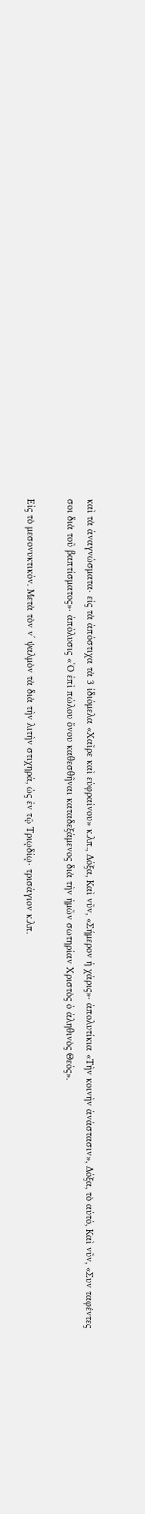καὶ τὰ ἀναγνώσματα· εἰς τὰ ἀπόστιχα τὰ 3 ἰδιόμελα «Χαῖρε καὶ εὐφραίνου» κ.λπ., Δόξα, Καὶ νῦν, «Σήμερον ἡ χάρις»· ἀπολυτίκια «Τὴν κοινὴν ἀνάστασιν», Δόξα, τὸ αὐτό, Καὶ νῦν, «Συν ταφέντες σοι διὰ τοῦ βαπτίσματος»· ἀπόλυσις «῾Ο ἐπὶ πώλου ὄνου καθεσθῆναι καταδεξάμενος διὰ τὴν ἡμῶν σωτηρίαν Χριστὸς ὁ ἀληθινὸς Θεός».

Εἰς τὸ μεσονυκτικόν. Μετὰ τὸν ν΄ ψαλμὸν τὰ διὰ τὴν λιτὴν στιχηρά, ὡς ἐν τῷ Τριῳδίῳ· τρισάγιον κ.λπ.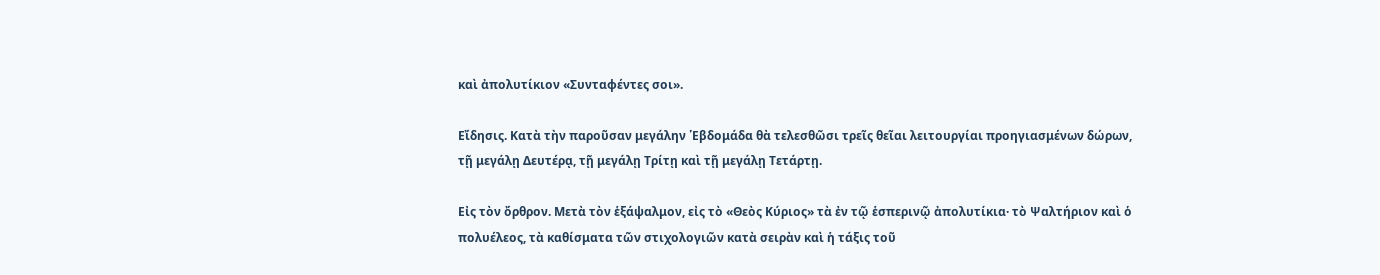καὶ ἀπολυτίκιον «Συνταφέντες σοι».

Εἴδησις. Κατὰ τὴν παροῦσαν μεγάλην ῾Εβδομάδα θὰ τελεσθῶσι τρεῖς θεῖαι λειτουργίαι προηγιασμένων δώρων, τῇ μεγάλῃ Δευτέρᾳ, τῇ μεγάλῃ Τρίτῃ καὶ τῇ μεγάλῃ Τετάρτῃ.

Εἰς τὸν ὄρθρον. Μετὰ τὸν ἑξάψαλμον, εἰς τὸ «Θεὸς Κύριος» τὰ ἐν τῷ ἑσπερινῷ ἀπολυτίκια· τὸ Ψαλτήριον καὶ ὁ πολυέλεος, τὰ καθίσματα τῶν στιχολογιῶν κατὰ σειρὰν καὶ ἡ τάξις τοῦ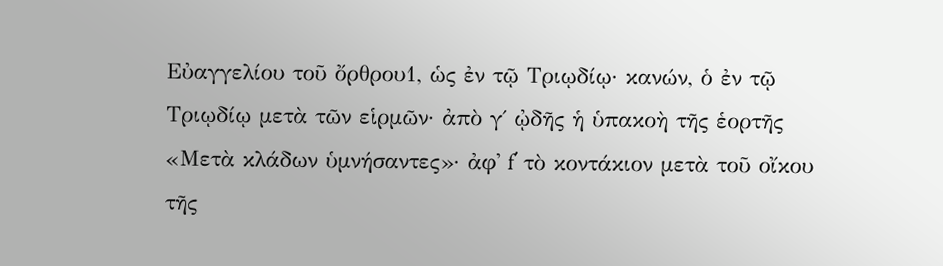Εὐαγγελίου τοῦ ὄρθρου1, ὡς ἐν τῷ Τριῳδίῳ· κανών, ὁ ἐν τῷ Τριῳδίῳ μετὰ τῶν εἱρμῶν· ἀπὸ γ΄ ᾠδῆς ἡ ὑπακοὴ τῆς ἑορτῆς «Μετὰ κλάδων ὑμνήσαντες»· ἀφ᾿ f΄ τὸ κοντάκιον μετὰ τοῦ οἴκου τῆς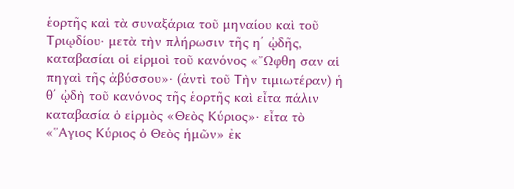ἑορτῆς καὶ τὰ συναξάρια τοῦ μηναίου καὶ τοῦ Τριῳδίου· μετὰ τὴν πλήρωσιν τῆς η΄ ᾠδῆς, καταβασίαι οἱ εἱρμοὶ τοῦ κανόνος «῎Ωφθη σαν αἱ πηγαὶ τῆς ἀβύσσου»· (ἀντὶ τοῦ Τὴν τιμιωτέραν) ἡ θ΄ ᾠδὴ τοῦ κανόνος τῆς ἑορτῆς καὶ εἶτα πάλιν καταβασία ὁ εἱρμὸς «Θεὸς Κύριος»· εἶτα τὸ «῞Αγιος Κύριος ὁ Θεὸς ἡμῶν» ἐκ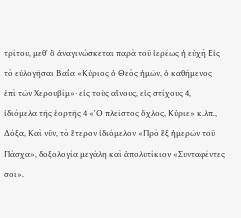τρίτου, μεθ᾿ ὃ ἀναγινώσκεται παρὰ τοῦ ἱερέως ἡ εὐχὴ Εἰς τὸ εὐλογῆσαι Βαΐα «Κύριος ὁ Θεὸς ἡμῶν, ὁ καθήμενος ἐπὶ τῶν Χερουβίμ»· εἰς τοὺς αἴνους, εἰς στίχους 4, ἰδιόμελα τῆς ἑορτῆς 4 «῾Ο πλεῖστος ὄχλος, Κύριε» κ.λπ., Δόξα, Καὶ νῦν, τὸ ἕτερον ἰδιόμελον «Πρὸ ἓξ ἡμερῶν τοῦ Πάσχα», δοξολογία μεγάλη καὶ ἀπολυτίκιον «Συνταφέντες σοι».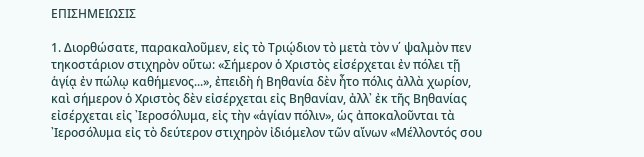ΕΠΙΣΗΜΕΙΩΣΙΣ

1. Διορθώσατε, παρακαλοῦμεν, εἰς τὸ Τριῴδιον τὸ μετὰ τὸν ν΄ ψαλμὸν πεν τηκοστάριον στιχηρὸν οὕτω: «Σήμερον ὁ Χριστὸς εἰσέρχεται ἐν πόλει τῇ ἁγίᾳ ἐν πώλῳ καθήμενος...», ἐπειδὴ ἡ Βηθανία δὲν ἦτο πόλις ἀλλὰ χωρίον, καὶ σήμερον ὁ Χριστὸς δὲν εἰσέρχεται εἰς Βηθανίαν, ἀλλ᾿ ἐκ τῆς Βηθανίας εἰσέρχεται εἰς ᾿Ιεροσόλυμα, εἰς τὴν «ἁγίαν πόλιν», ὡς ἀποκαλοῦνται τὰ ᾿Ιεροσόλυμα εἰς τὸ δεύτερον στιχηρὸν ἰδιόμελον τῶν αἴνων «Μέλλοντός σου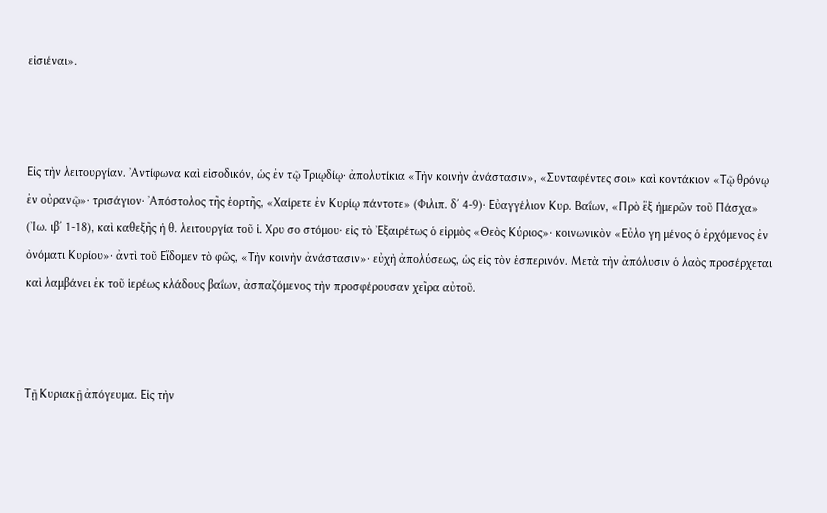εἰσιέναι».



Εἰς τὴν λειτουργίαν. ᾿Αντίφωνα καὶ εἰσοδικόν, ὡς ἐν τῷ Τριῳδίῳ· ἀπολυτίκια «Τὴν κοινὴν ἀνάστασιν», «Συνταφέντες σοι» καὶ κοντάκιον «Τῷ θρόνῳ ἐν οὐρανῷ»· τρισάγιον· ᾿Απόστολος τῆς ἑορτῆς, «Χαίρετε ἐν Κυρίῳ πάντοτε» (Φιλιπ. δ΄ 4-9)· Εὐαγγέλιον Κυρ. Βαΐων, «Πρὸ ἓξ ἡμερῶν τοῦ Πάσχα» (᾿Ιω. ιβ΄ 1-18), καὶ καθεξῆς ἡ θ. λειτουργία τοῦ ἱ. Χρυ σο στόμου· εἰς τὸ ᾿Εξαιρέτως ὁ εἱρμὸς «Θεὸς Κύριος»· κοινωνικὸν «Εὐλο γη μένος ὁ ἐρχόμενος ἐν ὀνόματι Κυρίου»· ἀντὶ τοῦ Εἴδομεν τὸ φῶς, «Τὴν κοινὴν ἀνάστασιν»· εὐχὴ ἀπολύσεως, ὡς εἰς τὸν ἑσπερινόν. Μετὰ τὴν ἀπόλυσιν ὁ λαὸς προσέρχεται καὶ λαμβάνει ἐκ τοῦ ἱερέως κλάδους βαΐων, ἀσπαζόμενος τὴν προσφέρουσαν χεῖρα αὐτοῦ.



Τῇ Κυριακῇ ἀπόγευμα. Εἰς τὴν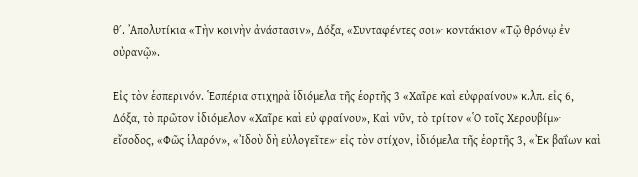θ΄. ᾿Απολυτίκια «Τὴν κοινὴν ἀνάστασιν», Δόξα, «Συνταφέντες σοι»· κοντάκιον «Τῷ θρόνῳ ἐν οὐρανῷ».

Εἰς τὸν ἑσπερινόν. ῾Εσπέρια στιχηρὰ ἰδιόμελα τῆς ἑορτῆς 3 «Χαῖρε καὶ εὐφραίνου» κ.λπ. εἰς 6, Δόξα, τὸ πρῶτον ἰδιόμελον «Χαῖρε καὶ εὐ φραίνου», Καὶ νῦν, τὸ τρίτον «῾Ο τοῖς Χερουβίμ»· εἴσοδος, «Φῶς ἱλαρόν», «᾿Ιδοὺ δὴ εὐλογεῖτε»· εἰς τὸν στίχον, ἰδιόμελα τῆς ἑορτῆς 3, «᾿Εκ βαΐων καὶ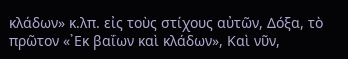κλάδων» κ.λπ. εἰς τοὺς στίχους αὐτῶν, Δόξα, τὸ πρῶτον «᾿Εκ βαΐων καὶ κλάδων», Καὶ νῦν,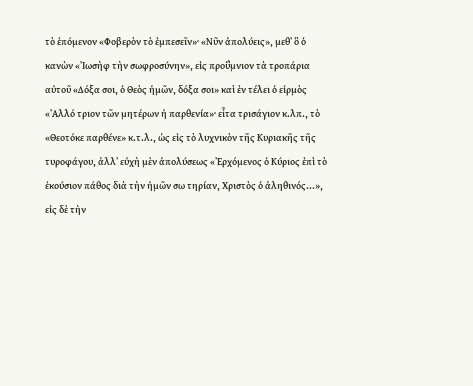τὸ ἑπόμενον «Φοβερὸν τὸ ἐμπεσεῖν»· «Νῦν ἀπολύεις», μεθ᾿ ὃ ὁ κανὼν «᾿Ιωσὴφ τὴν σωφροσύνην», εἰς προΰμνιον τὰ τροπάρια αὐτοῦ «Δόξα σοι, ὁ Θεὸς ἡμῶν, δόξα σοι» καὶ ἐν τέλει ὁ εἱρμὸς «᾿Αλλό τριον τῶν μητέρων ἡ παρθενία»· εἶτα τρισάγιον κ.λπ., τὸ «Θεοτόκε παρθένε» κ.τ.λ., ὡς εἰς τὸ λυχνικὸν τῆς Κυριακῆς τῆς τυροφάγου, ἀλλ᾿ εὐχὴ μὲν ἀπολύσεως «᾿Ερχόμενος ὁ Κύριος ἐπὶ τὸ ἑκούσιον πάθος διὰ τὴν ἡμῶν σω τηρίαν, Χριστὸς ὁ ἀληθινός...», εἰς δὲ τὴν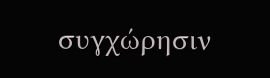συγχώρησιν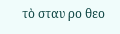τὸ σταυ ρο θεο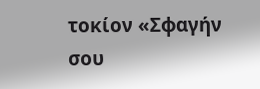τοκίον «Σφαγήν σου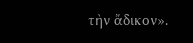τὴν ἄδικον».